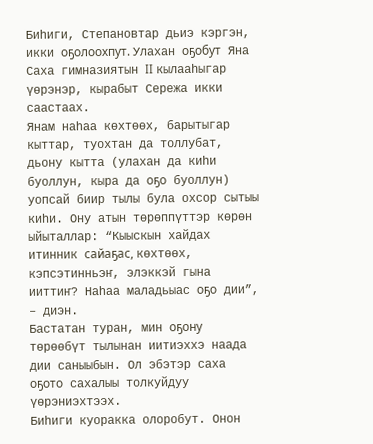Биһиги, Степановтар дьиэ кэргэн, икки оҕолоохпут. Улахан оҕобут Яна Саха гимназиятын II кылааһыгар үөрэнэр, кырабыт Сережа икки саастаах.
Янам наһаа көхтөөх, барытыгар кыттар, туохтан да толлубат, дьону кытта (улахан да киһи буоллун, кыра да оҕо буоллун) уопсай биир тылы була охсор сытыы киһи. Ону атын төрөппүттэр көрөн ыйыталлар: “Кыыскын хайдах итинник сайаҕас, көхтөөх, кэпсэтинньэҥ, элэккэй гына ииттиҥ? Наһаа маладьыас оҕо дии”, – диэн.
Бастатан туран, мин оҕону төрөөбүт тылынан иитиэххэ наада дии саныыбын. Ол эбэтэр саха оҕото сахалыы толкуйдуу үөрэниэхтээх.
Биһиги куоракка олоробут. Онон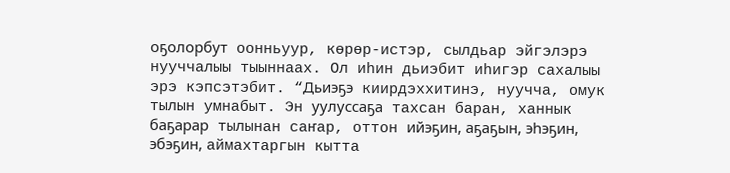оҕолорбут оонньуур, көрөр-истэр, сылдьар эйгэлэрэ нууччалыы тыыннаах. Ол иһин дьиэбит иһигэр сахалыы эрэ кэпсэтэбит. “Дьиэҕэ киирдэххитинэ, нуучча, омук тылын умнабыт. Эн уулуссаҕа тахсан баран, ханнык баҕарар тылынан саҥар, оттон ийэҕин, аҕаҕын, эһэҕин, эбэҕин, аймахтаргын кытта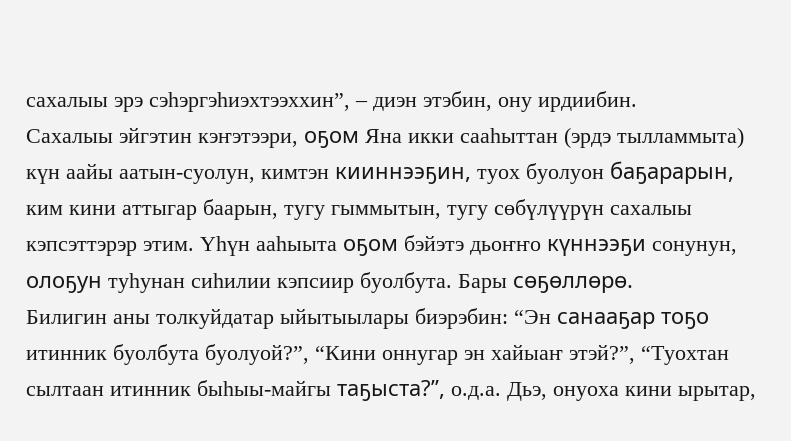сахалыы эрэ сэһэргэһиэхтээххин”, – диэн этэбин, ону ирдиибин.
Сахалыы эйгэтин кэҥэтээри, оҕом Яна икки сааһыттан (эрдэ тылламмыта) күн аайы аатын-суолун, кимтэн кииннээҕин, туох буолуон баҕарарын, ким кини аттыгар баарын, тугу гыммытын, тугу сөбүлүүрүн сахалыы кэпсэттэрэр этим. Үһүн ааһыыта оҕом бэйэтэ дьоҥҥо күннээҕи сонунун, олоҕун туһунан сиһилии кэпсиир буолбута. Бары сөҕөллөрө.
Билигин аны толкуйдатар ыйытыылары биэрэбин: “Эн санааҕар тоҕо итинник буолбута буолуой?”, “Кини оннугар эн хайыаҥ этэй?”, “Туохтан сылтаан итинник быһыы-майгы таҕыста?”, о.д.а. Дьэ, онуоха кини ырытар,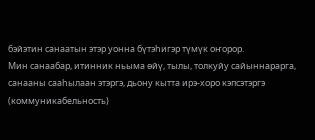бэйэтин санаатын этэр уонна бүтэһигэр түмүк оҥорор.
Мин санаабар, итинник ньыма өйү, тылы, толкуйу сайыннарарга, санааны сааһылаан этэргэ, дьону кытта ирэ-хоро кэпсэтэргэ (коммуникабельность)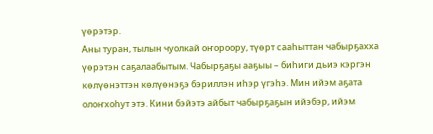үөрэтэр.
Аны туран, тылын чуолкай оҥороору, түөрт сааһыттан чабырҕахха үөрэтэн саҕалаабытым. Чабырҕаҕы ааҕыы – биһиги дьиэ кэргэн көлүөнэттэн көлүөнэҕэ бэриллэн иһэр үгэһэ. Мин ийэм аҕата олоҥхоһут этэ. Кини бэйэтэ айбыт чабырҕаҕын ийэбэр, ийэм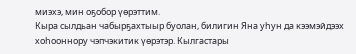миэхэ, мин оҕобор үөрэттим.
Кыра сылдьан чабырҕахтыыр буолан, билигин Яна уһун да кээмэйдээх хоһооннору чэпчэкитик үөрэтэр. Кылгастары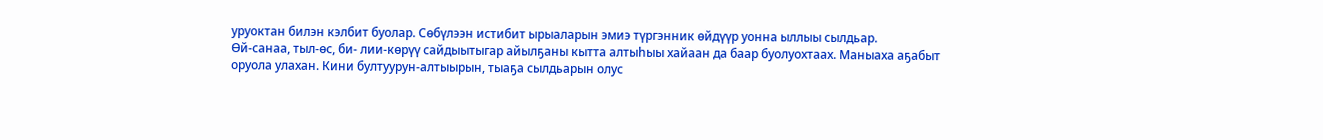уруоктан билэн кэлбит буолар. Сөбүлээн истибит ырыаларын эмиэ түргэнник өйдүүр уонна ыллыы сылдьар.
Өй-санаа, тыл-өс, би- лии-көрүү сайдыытыгар айылҕаны кытта алтыһыы хайаан да баар буолуохтаах. Маныаха аҕабыт оруола улахан. Кини бултуурун-алтыырын, тыаҕа сылдьарын олус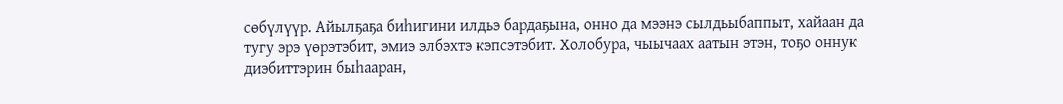сөбүлүүр. Айылҕаҕа биһигини илдьэ бардаҕына, онно да мээнэ сылдьыбаппыт, хайаан да тугу эрэ үөрэтэбит, эмиэ элбэхтэ кэпсэтэбит. Холобура, чыычаах аатын этэн, тоҕо оннук диэбиттэрин быһааран,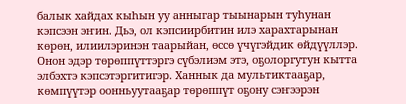балык хайдах кыһын уу анныгар тыынарын туһунан кэпсээн эҥин. Дьэ, ол кэпсиирбитин илэ харахтарынан көрөн, илиилэринэн таарыйан, өссө үчүгэйдик өйдүүллэр.
Онон эдэр төрөппүттэргэ сүбэлиэм этэ, оҕолоргутун кытта элбэхтэ кэпсэтэргитигэр. Ханнык да мультиктааҕар, көмпүүтэр оонньуутааҕар төрөппүт оҕону сэҥээрэн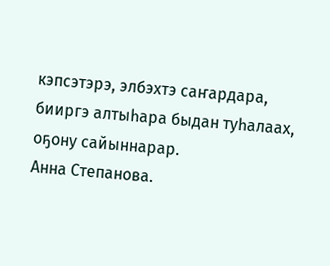кэпсэтэрэ, элбэхтэ саҥардара, бииргэ алтыһара быдан туһалаах, оҕону сайыннарар.
Анна Степанова.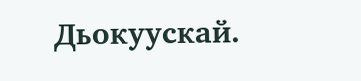Дьокуускай.